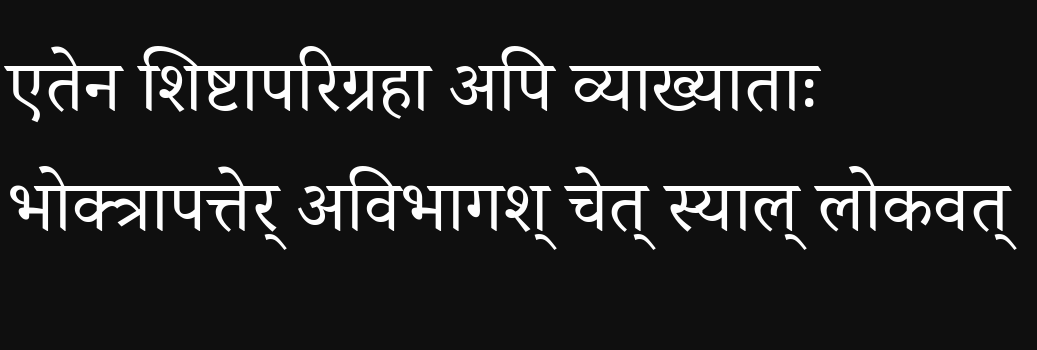एतेन शिष्टापरिग्रहा अपि व्याख्याताः
भोक्त्रापत्तेर् अविभागश् चेत् स्याल् लोकवत्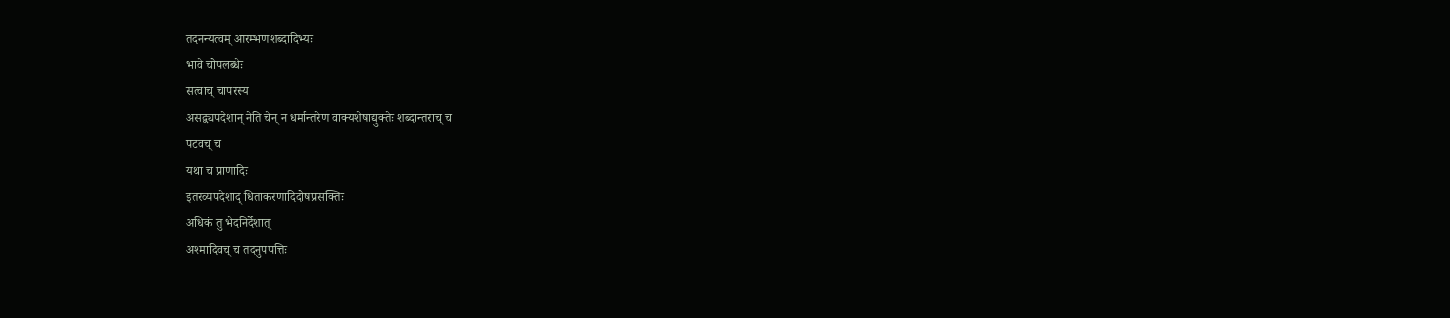तदनन्यत्वम् आरम्भणशब्दादिभ्यः
भावे चोपलब्धेः
सत्वाच् चापरस्य
असद्व्यपदेशान् नेति चेन् न धर्मान्तरेण वाक्यशेषाद्युक्तेः शब्दान्तराच् च
पटवच् च
यथा च प्राणादिः
इतरव्यपदेशाद् धिताकरणादिदोषप्रसक्तिः
अधिकं तु भेदनिर्देशात्
अश्मादिवच् च तदनुपपत्तिः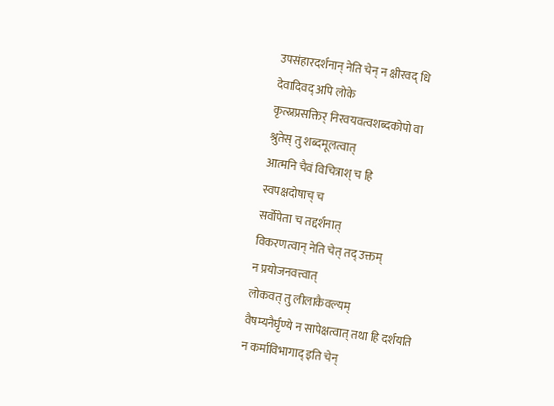उपसंहारदर्शनान् नेति चेन् न क्षीरवद् धि
देवादिवद् अपि लोके
कृत्स्नप्रसक्तिर् निरवयवत्वशब्दकोपो वा
श्रुतेस् तु शब्दमूलत्वात्
आत्मनि चैवं विचित्राश् च हि
स्वपक्षदोषाच् च
सर्वोपेता च तद्दर्शनात्
विकरणत्वान् नेति चेत् तद् उक्तम्
न प्रयोजनवत्त्वात्
लोकवत् तु लीलाकैवल्यम्
वैषम्यनैर्घृण्ये न सापेक्षत्वात् तथा हि दर्शयति
न कर्माविभागाद् इति चेन्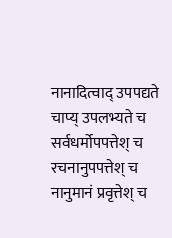नानादित्वाद् उपपद्यते चाप्य् उपलभ्यते च
सर्वधर्मोपपत्तेश् च
रचनानुपपत्तेश् च नानुमानं प्रवृत्तेश् च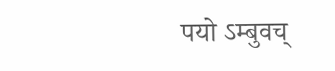पयो ऽम्बुवच्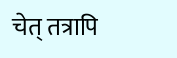चेत् तत्रापि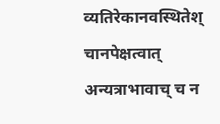व्यतिरेकानवस्थितेश् चानपेक्षत्वात्
अन्यत्राभावाच् च न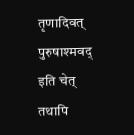तृणादिवत्
पुरुषाश्मवद् इति चेत् तथापि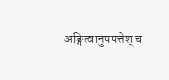अङ्गित्वानुपपत्तेश् च